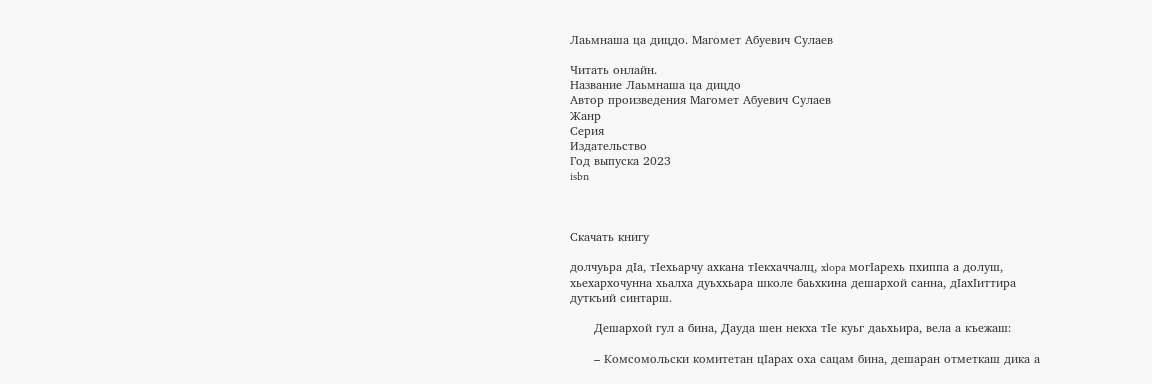Лаьмнаша ца дицдо. Магомет Абуевич Сулаев

Читать онлайн.
Название Лаьмнаша ца дицдо
Автор произведения Магомет Абуевич Сулаев
Жанр
Серия
Издательство
Год выпуска 2023
isbn



Скачать книгу

долчуьра дIа, тIехьарчу ахкана тIекхаччалц, xlopa могIарехь пхиппа а долуш, хьехархочунна хьалха дуьххьара школе баьхкина дешархой санна, дIахIиттира дуткъий синтарш.

      Дешархой гул а бина, Дауда шен некха тIе куьг даьхьира, вела а къежаш:

      – Комсомольски комитетан цIарах оха сацам бина, дешаран отметкаш дика а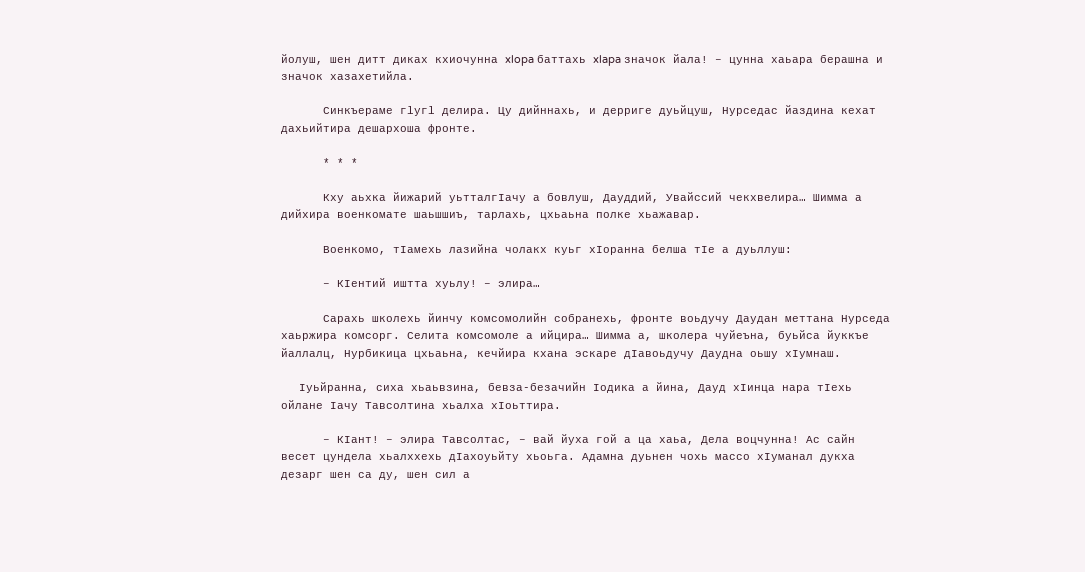йолуш, шен дитт диках кхиочунна xlopa баттахь xlapa значок йала! – цунна хаьара берашна и значок хазахетийла.

      Синкъераме гlyгl делира. Цу дийннахь, и дерриге дуьйцуш, Нурседас йаздина кехат дахьийтира дешархоша фронте.

      * * *

      Кху аьхка йижарий уьтталгIачу а бовлуш, Дауддий, Увайссий чекхвелира… Шимма а дийхира военкомате шаьшшиъ, тарлахь, цхьаьна полке хьажавар.

      Военкомо, тIамехь лазийна чолакх куьг хIоранна белша тIе а дуьллуш:

      – КIентий иштта хуьлу! – элира…

      Сарахь школехь йинчу комсомолийн собранехь, фронте воьдучу Даудан меттана Нурседа хаьржира комсорг. Селита комсомоле а ийцира… Шимма а, школера чуйеъна, буьйса йуккъе йаллалц, Нурбикица цхьаьна, кечйира кхана эскаре дIавоьдучу Даудна оьшу хIумнаш.

      Iуьйранна, сиха хьаьвзина, бевза-безачийн Iодика а йина, Дауд хIинца нара тIехь ойлане Iачу Тавсолтина хьалха хIоьттира.

      – КIант! – элира Тавсолтас, – вай йуха гой а ца хаьа, Дела воцчунна! Ас сайн весет цундела хьалххехь дIахоуьйту хьоьга. Адамна дуьнен чохь массо хIуманал дукха дезарг шен са ду, шен сил а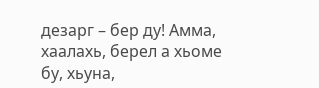дезарг – бер ду! Амма, хаалахь, берел а хьоме бу, хьуна,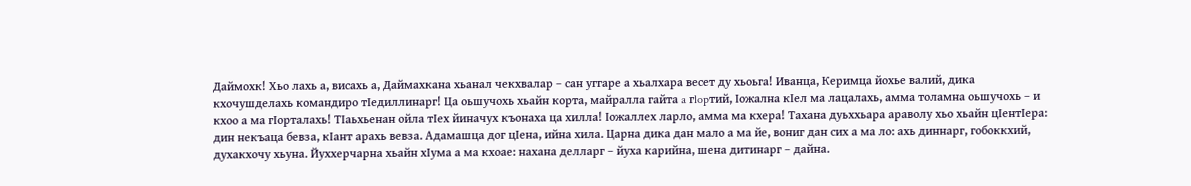Даймохк! Хьо лахь а, висахь а, Даймахкана хьанал чекхвалар – сан уггаре а хьалхара весет ду хьоьга! Иванца, Керимца йохье валий, дика кхочушделахь командиро тIедиллинарг! Ца оьшучохь хьайн корта, майралла гайта a гlopтий, Iожална кIел ма лацалахь, амма толамна оьшучохь – и кхоо а ма гIорталахь! ТIаьхьенан ойла тIех йиначух къонаха ца хилла! Iожаллех ларло, амма ма кхера! Тахана дуьххьара араволу хьо хьайн цIентIера: дин некъаца бевза, кIант арахь вевза. Адамашца дог цIена, ийна хила. Царна дика дан мало а ма йе, вониг дан сих а ма ло: ахь диннарг, гобоккхий, духакхочу хьуна. Йуххерчарна хьайн хIума а ма кхоае: нахана делларг – йуха карийна, шена дитинарг – дайна.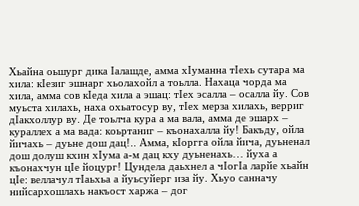Хьайна оьшург дика Iалашде, амма хIуманна тIехь сутара ма хила: кIезиг эшнарг хьолахойл а тоьлла. Нахаца чорда ма хила, амма сов кIеда хила а эшац: тIех эсалла – осалла йу. Сов муьста хилахь, наха охьатосур ву, тIех мерза хилахь, верриг дIакхоллур ву. Де тоьлча кура а ма вала, амма де эшарх – кураллех а ма вада: коьртаниг – къонахалла йу! Бакъду, ойла йичахь – дуьне дош дац!.. Амма, кIоргга ойла йича, дуьненал дош долуш кхин хIума а-м дац кху дуьненахь… йуха а къонахчун цIе йоцург! Цундела даьхнел а чIогIа ларйе хьайн цIе: веллачул тIаьхьа а йуьсуйерг иза йу. Хьуо санначу нийсархошлахь накъост харжа – дог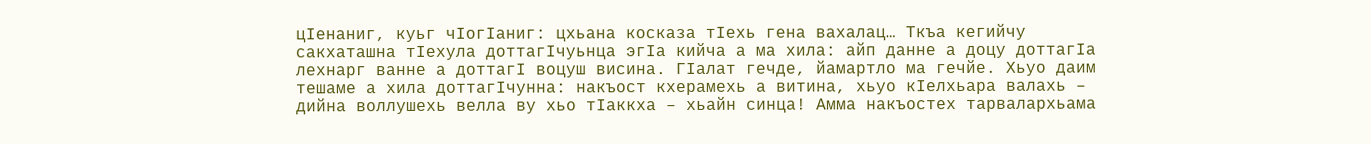цIенаниг, куьг чIогIаниг: цхьана косказа тIехь гена вахалац… Ткъа кегийчу сакхаташна тIехула доттагIчуьнца эгIа кийча а ма хила: айп данне а доцу доттагIа лехнарг ванне а доттагI воцуш висина. ГIалат гечде, йамартло ма гечйе. Хьуо даим тешаме а хила доттагIчунна: накъост кхерамехь а витина, хьуо кIелхьара валахь – дийна воллушехь велла ву хьо тIаккха – хьайн синца! Амма накъостех тарвалархьама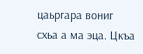цаьргара вониг схьа а ма эца. Цкъа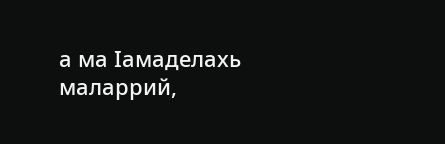а ма Iамаделахь маларрий,